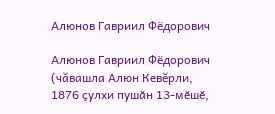Алюнов Гавриил Фёдорович

Алюнов Гавриил Фёдорович (чăвашла Алюн Кевĕрли, 1876 ҫулхи пушӑн 13-мӗшӗ,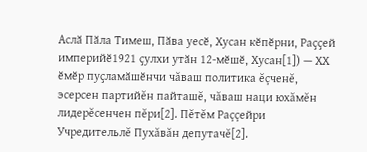Аслӑ Пӑла Тимеш, Пӑва уесӗ, Хусан кӗпӗрни, Раҫҫей империйӗ1921 ҫулхи утӑн 12-мӗшӗ, Хусан[1]) — ХХ ӗмӗр пуҫламӑшӗнчи чăваш политика ĕçченĕ, эсерсен партийĕн пайташĕ, чăваш наци юхăмĕн лидерĕсенчен пĕри[2]. Пĕтĕм Раççейри Учредительлĕ Пухăвăн депутачĕ[2].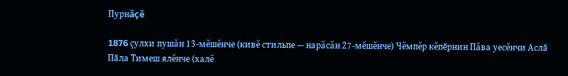Пурнăçĕ

1876 çулхи пушăн 13-мĕшĕнче (кивĕ стильпе — нарăсăн 27-мĕшĕнче) Чĕмпĕр кĕпӗрнин Пăва уесĕнчи Аслӑ Пӑла Тимеш ялĕнче (халĕ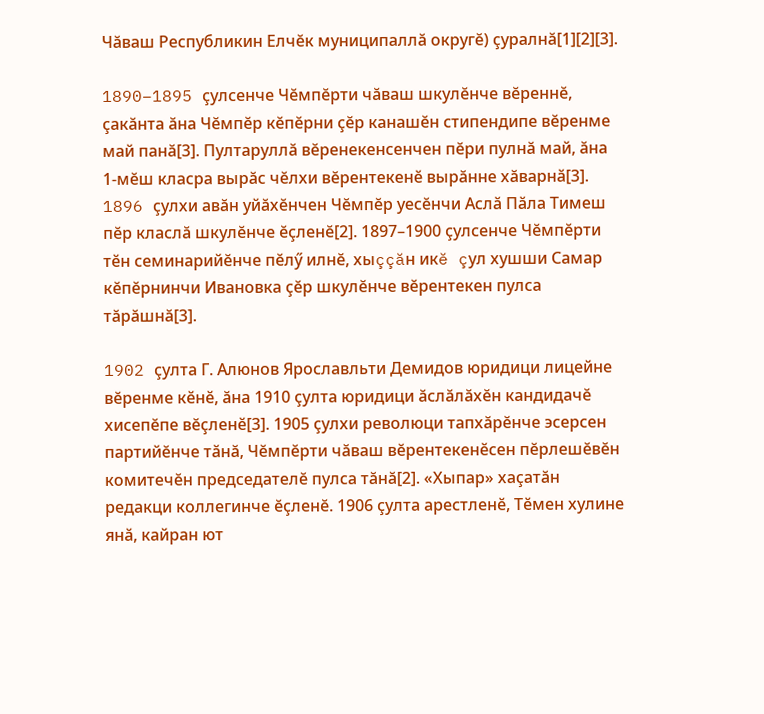Чăваш Республикин Елчĕк муниципаллă округĕ) çуралнă[1][2][3].

1890–1895 çулсенче Чĕмпĕрти чăваш шкулĕнче вĕреннĕ, çакăнта ăна Чĕмпĕр кĕпĕрни çĕр канашĕн стипендипе вĕренме май панă[3]. Пултаруллă вĕренекенсенчен пĕри пулнă май, ăна 1-мĕш класра вырăс чĕлхи вĕрентекенӗ вырăнне хăварнӑ[3]. 1896 çулхи авăн уйăхĕнчен Чĕмпĕр уесĕнчи Аслӑ Пӑла Тимеш пĕр класлă шкулĕнче ĕçленĕ[2]. 1897–1900 çулсенче Чĕмпĕрти тӗн семинарийĕнче пĕлӳ илнĕ, хыççăн икĕ çул хушши Самар кĕпĕрнинчи Ивановка çĕр шкулĕнче вĕрентекен пулса тăрăшнă[3].

1902 çулта Г. Алюнов Ярославльти Демидов юридици лицейне вĕренме кӗнӗ, ăна 1910 çулта юридици ăслăлăхĕн кандидачĕ хисепĕпе вĕçленӗ[3]. 1905 çулхи революци тапхăрĕнче эсерсен партийĕнче тӑнă, Чĕмпĕрти чăваш вĕрентекенӗсен пĕрлешĕвĕн комитечĕн председателĕ пулса тăнă[2]. «Хыпар» хаçатăн редакци коллегинче ĕçленĕ. 1906 çулта арестленӗ, Тӗмен хулине янӑ, кайран ют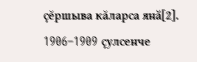çĕршыва кăларса янӑ[2]. 1906–1909 çулсенче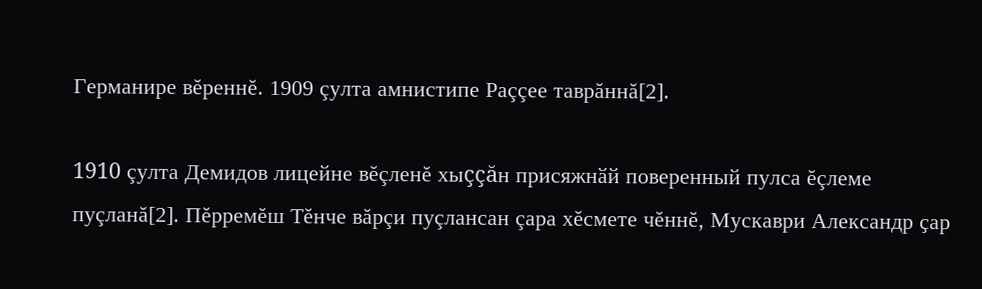Германире вĕреннĕ. 1909 çулта амнистипе Раççее таврăннă[2].

1910 çулта Демидов лицейне вĕçленĕ хыççăн присяжнӑй поверенный пулса ĕçлеме пуçланă[2]. Пĕрремĕш Тĕнче вăрçи пуçлансан çара хĕсмете чĕннĕ, Мускаври Александр ҫар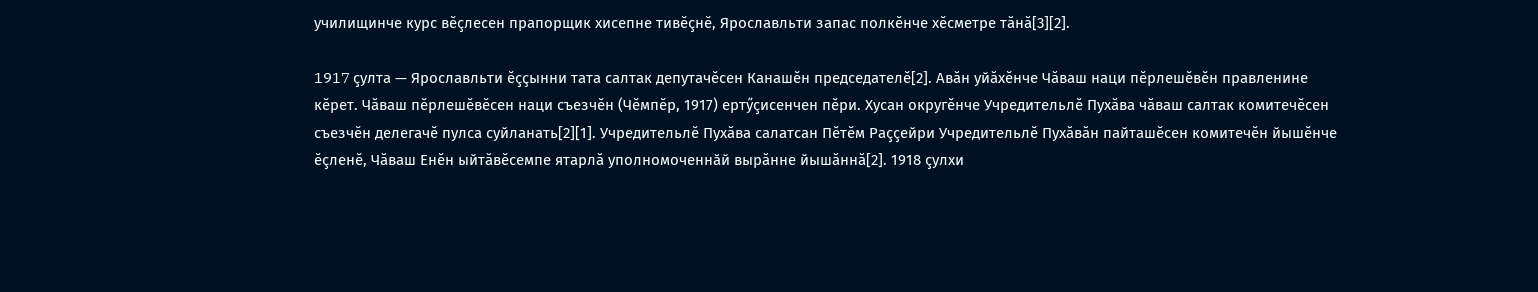училищинче курс вĕçлесен прапорщик хисепне тивĕçнĕ, Ярославльти запас полкĕнче хĕсметре тăнă[3][2].

1917 çулта — Ярославльти ĕçҫынни тата салтак депутачĕсен Канашĕн председателĕ[2]. Авăн уйăхĕнче Чăваш наци пĕрлешĕвĕн правленине кĕрет. Чăваш пĕрлешĕвĕсен наци съезчĕн (Чĕмпĕр, 1917) ертӳçисенчен пĕри. Хусан округĕнче Учредительлĕ Пухăва чăваш салтак комитечĕсен съезчĕн делегачĕ пулса суйланать[2][1]. Учредительлĕ Пухăва салатсан Пĕтĕм Раççейри Учредительлĕ Пухăвăн пайташĕсен комитечĕн йышĕнче ĕçленĕ, Чăваш Енĕн ыйтăвĕсемпе ятарлă уполномоченнӑй вырăнне йышăннă[2]. 1918 çулхи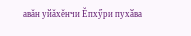авăн уйăхĕнчи Ĕпхӳри пухӑва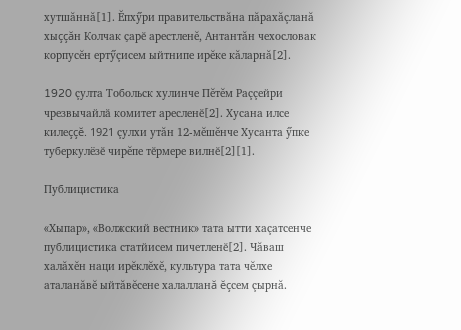хутшăннă[1]. Ĕпхӳри правительствăна пăрахăçланă хыççăн Колчак ҫарӗ арестленĕ, Антантăн чехословак корпусĕн ертӳçисем ыйтнипе ирĕке кăларнă[2].

1920 çулта Тобольск хулинче Пĕтĕм Раççейри чрезвычайлӑ комитет аресленӗ[2]. Хусана илсе килеççĕ. 1921 çулхи утăн 12-мĕшĕнче Хусанта ӳпке туберкулёзӗ чирĕпе тӗрмере вилнӗ[2][1].

Публицистика

«Хыпар», «Волжский вестник» тата ытти хаçатсенче публицистика статйисем пичетленӗ[2]. Чăваш халăхĕн наци ирĕклĕхĕ, культура тата чĕлхе аталанăвĕ ыйтăвĕсене халалланă ĕçсем çырнă.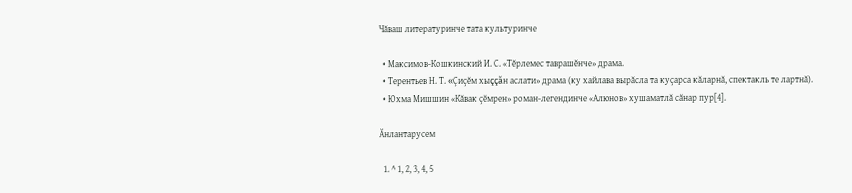Чăваш литературинче тата культуринче

  • Максимов-Кошкинский И. С. «Тĕрлемес таврашĕнче» драма.
  • Терентьев Н. Т. «Çиçĕм хыççăн аслати» драма (ку хайлава вырăсла та куçарса кăларнă, спектакль те лартнă).
  • Юхма Мишшин «Кăвак çӗмрен» роман-легендинче «Алюнов» хушаматлă сӑнар пур[4].

Ӑнлантарусем

  1. ^ 1, 2, 3, 4, 5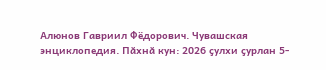Алюнов Гавриил Фёдорович. Чувашская энциклопедия. Пӑхнӑ кун: 2026 ҫулхи ҫурлан 5-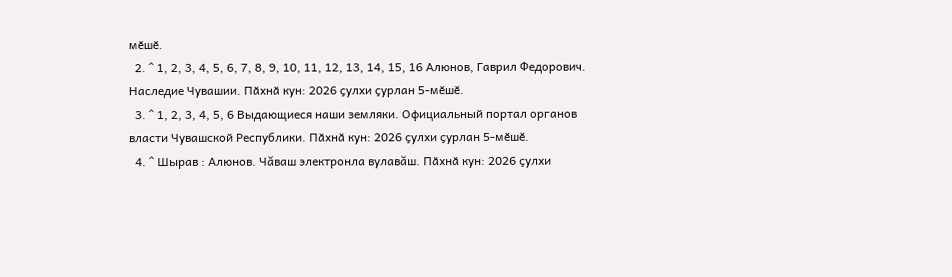мӗшӗ.
  2. ^ 1, 2, 3, 4, 5, 6, 7, 8, 9, 10, 11, 12, 13, 14, 15, 16 Алюнов, Гаврил Федорович. Наследие Чувашии. Пӑхнӑ кун: 2026 ҫулхи ҫурлан 5-мӗшӗ.
  3. ^ 1, 2, 3, 4, 5, 6 Выдающиеся наши земляки. Официальный портал органов власти Чувашской Республики. Пӑхнӑ кун: 2026 ҫулхи ҫурлан 5-мӗшӗ.
  4. ^ Шырав : Алюнов. Чăваш электронла вулавăш. Пӑхнӑ кун: 2026 ҫулхи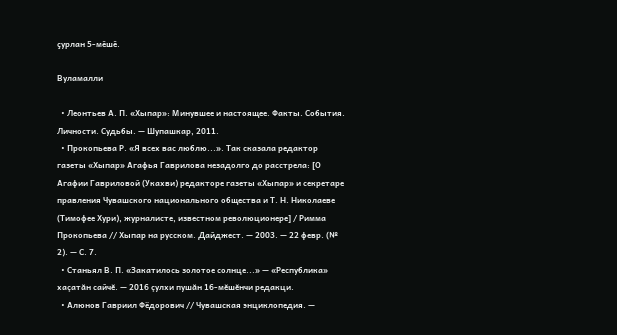ҫурлан 5-мӗшӗ.

Вуламалли

  • Леонтьев А. П. «Хыпар»: Минувшее и настоящее. Факты. События. Личности. Судьбы. — Шупашкар, 2011.
  • Прокопьева Р. «Я всех вас люблю...». Так сказала редактор газеты «Хыпар» Агафья Гаврилова незадолго до расстрела: [О Агафии Гавриловой (Укахви) редакторе газеты «Хыпар» и секретаре правления Чувашского национального общества и Т. Н. Николаеве (Тимофее Хури), журналисте, известном революционере] / Римма Прокопьева // Хыпар на русском. Дайджест. — 2003. — 22 февр. (№ 2). — С. 7.
  • Станьял В. П. «Закатилось золотое солнце...» — «Республика» хаçатăн сайчĕ. — 2016 çулхи пушăн 16-мĕшĕнчи редакци.
  • Алюнов Гавриил Фёдорович // Чувашская энциклопедия. —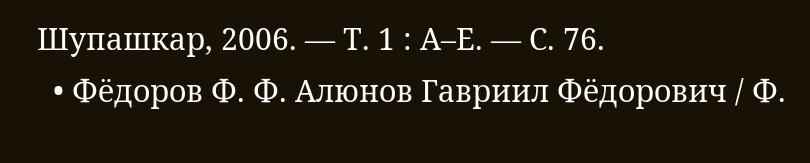Шупашкар, 2006. — Т. 1 : А–Е. — С. 76.
  • Фёдоров Ф. Ф. Алюнов Гавриил Фёдорович / Ф.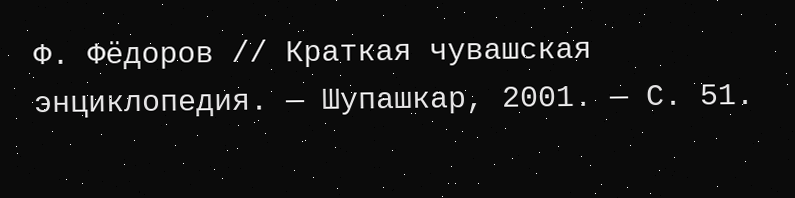Ф. Фёдоров // Краткая чувашская энциклопедия. — Шупашкар, 2001. — С. 51.